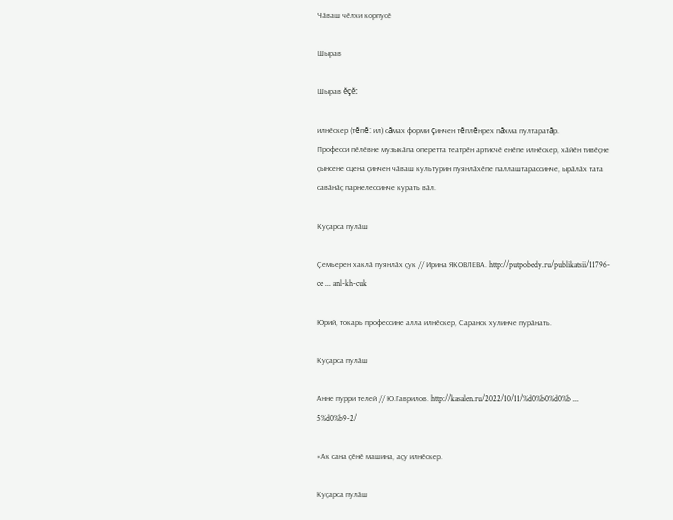Чӑваш чӗлхи корпусӗ

Шырав

Шырав ĕçĕ:

илнӗскер (тĕпĕ: ил) сăмах форми çинчен тĕплĕнрех пăхма пултаратăр.
Професси пӗлӗвне музыкӑпа оперетта театрӗн артисчӗ енӗпе илнӗскер, хӑйӗн тивӗҫне ҫынсене сцена ҫинчен чӑваш культурин пуянлӑхӗпе паллаштарассинче, ырӑлӑх тата савӑнӑҫ парнелессинче курать вӑл.

Куҫарса пулӑш

Ҫемьерен хаклӑ пуянлӑх ҫук // Ирина ЯКОВЛЕВА. http://putpobedy.ru/publikatsii/11796-ce ... anl-kh-cuk

Юрий, токарь профессине алла илнӗскер, Саранск хулинче пурӑнать.

Куҫарса пулӑш

Анне пурри телей // Ю.Гаврилов. http://kasalen.ru/2022/10/11/%d0%b0%d0%b ... 5%d0%b9-2/

«Ак сана ҫӗнӗ машина, аҫу илнӗскер.

Куҫарса пулӑш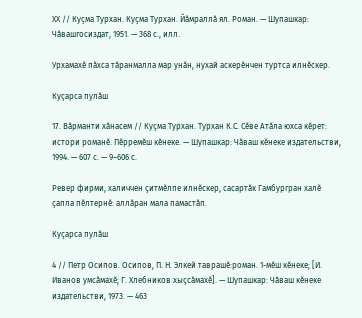ХХ // Куҫма Турхан. Куҫма Турхан. Йӑмраллӑ ял. Роман. — Шупашкар: Чӑвашгосиздат, 1951. — 368 с., илл.

Урхамахӗ пӑхса тӑранмалла мар унӑн, нухай аскерӗнчен туртса илнӗскер.

Куҫарса пулӑш

17. Вӑрманти хӑнасем // Куҫма Турхан. Турхан К.С. Сӗве Атӑла юхса кӗрет: истори романӗ. Пӗрремӗш кӗнеке. — Шупашкар: Чӑваш кӗнеке издательстви, 1994. — 607 с. — 9–606 с.

Ревер фирми, халиччен ҫитмӗлпе илнӗскер, сасартӑк Гамбургран халӗ ҫапла пӗлтернӗ: аллӑран мала памастӑп.

Куҫарса пулӑш

4 // Петр Осипов. Осипов, П. Н. Элкей таврашӗ:роман. 1-мӗш кӗнеке; [И. Иванов умсӑмахӗ; Г. Хлебников хыҫсӑмахӗ]. — Шупашкар: Чӑваш кӗнеке издательстви, 1973. — 463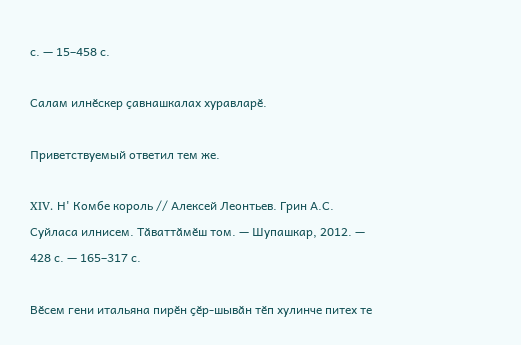с. — 15–458 с.

Салам илнӗскер ҫавнашкалах хуравларӗ.

Приветствуемый ответил тем же.

XIV. Н' Комбе король // Алексей Леонтьев. Грин А.С. Суйласа илнисем. Тӑваттӑмӗш том. — Шупашкар, 2012. — 428 с. — 165–317 с.

Вӗсем гени итальяна пирӗн ҫӗр-шывӑн тӗп хулинче питех те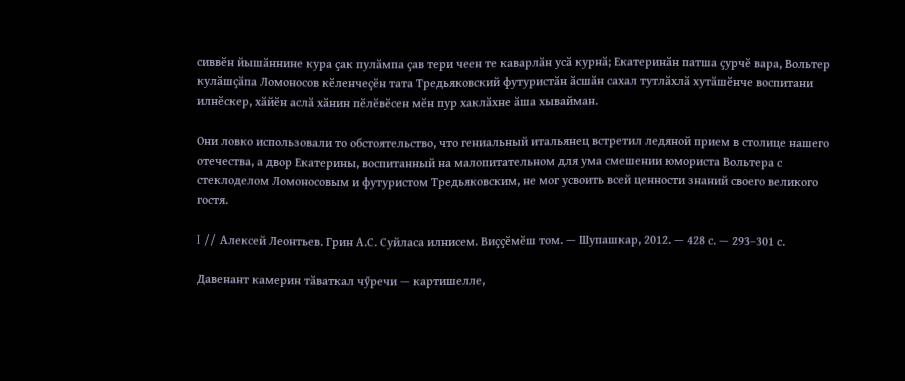сиввӗн йышӑннине кура ҫак пулӑмпа ҫав тери чеен те каварлӑн усӑ курнӑ; Екатеринӑн патша ҫурчӗ вара, Вольтер кулӑшҫӑпа Ломоносов кӗленчеҫӗн тата Тредьяковский футуристӑн ӑсшӑн сахал тутлӑхлӑ хутӑшӗнче воспитани илнӗскер, хӑйӗн аслӑ хӑнин пӗлӗвӗсен мӗн пур хаклӑхне ӑша хывайман.

Они ловко использовали то обстоятельство, что гениальный итальянец встретил ледяной прием в столице нашего отечества, а двор Екатерины, воспитанный на малопитательном для ума смешении юмориста Вольтера с стеклоделом Ломоносовым и футуристом Тредьяковским, не мог усвоить всей ценности знаний своего великого гостя.

I // Алексей Леонтьев. Грин А.С. Суйласа илнисем. Виҫҫӗмӗш том. — Шупашкар, 2012. — 428 с. — 293–301 с.

Давенант камерин тӑваткал чӳречи — картишелле,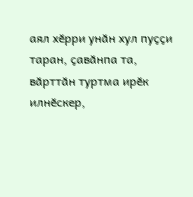аял хӗрри унӑн хул пуҫҫи таран, ҫавӑнпа та, вӑрттӑн туртма ирӗк илнӗскер,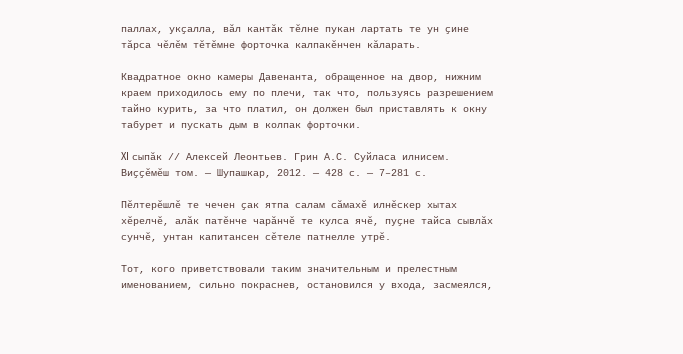паллах, укҫалла, вӑл кантӑк тӗлне пукан лартать те ун ҫине тӑрса чӗлӗм тӗтӗмне форточка калпакӗнчен кӑларать.

Квадратное окно камеры Давенанта, обращенное на двор, нижним краем приходилось ему по плечи, так что, пользуясь разрешением тайно курить, за что платил, он должен был приставлять к окну табурет и пускать дым в колпак форточки.

XI сыпӑк // Алексей Леонтьев. Грин А.С. Суйласа илнисем. Виҫҫӗмӗш том. — Шупашкар, 2012. — 428 с. — 7–281 с.

Пӗлтерӗшлӗ те чечен ҫак ятпа салам сӑмахӗ илнӗскер хытах хӗрелчӗ, алӑк патӗнче чарӑнчӗ те кулса ячӗ, пуҫне тайса сывлӑх сунчӗ, унтан капитансен сӗтеле патнелле утрӗ.

Тот, кого приветствовали таким значительным и прелестным именованием, сильно покраснев, остановился у входа, засмеялся,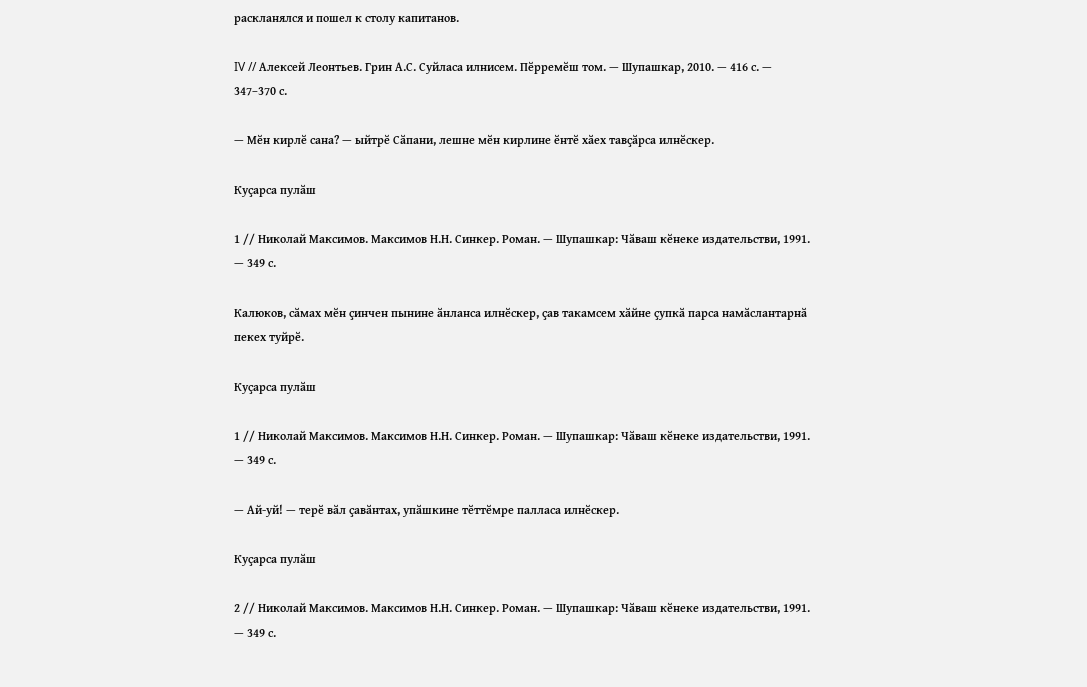раскланялся и пошел к столу капитанов.

IV // Алексей Леонтьев. Грин А.С. Суйласа илнисем. Пӗрремӗш том. — Шупашкар, 2010. — 416 с. — 347–370 с.

— Мӗн кирлӗ сана? — ыйтрӗ Сӑпани, лешне мӗн кирлине ӗнтӗ хӑех тавҫӑрса илнӗскер.

Куҫарса пулӑш

1 // Николай Максимов. Максимов Н.Н. Синкер. Роман. — Шупашкар: Чӑваш кӗнеке издательстви, 1991. — 349 с.

Калюков, сӑмах мӗн ҫинчен пынине ӑнланса илнӗскер, ҫав такамсем хӑйне ҫупкӑ парса намӑслантарнӑ пекех туйрӗ.

Куҫарса пулӑш

1 // Николай Максимов. Максимов Н.Н. Синкер. Роман. — Шупашкар: Чӑваш кӗнеке издательстви, 1991. — 349 с.

— Ай-уй! — терӗ вӑл ҫавӑнтах, упӑшкине тӗттӗмре палласа илнӗскер.

Куҫарса пулӑш

2 // Николай Максимов. Максимов Н.Н. Синкер. Роман. — Шупашкар: Чӑваш кӗнеке издательстви, 1991. — 349 с.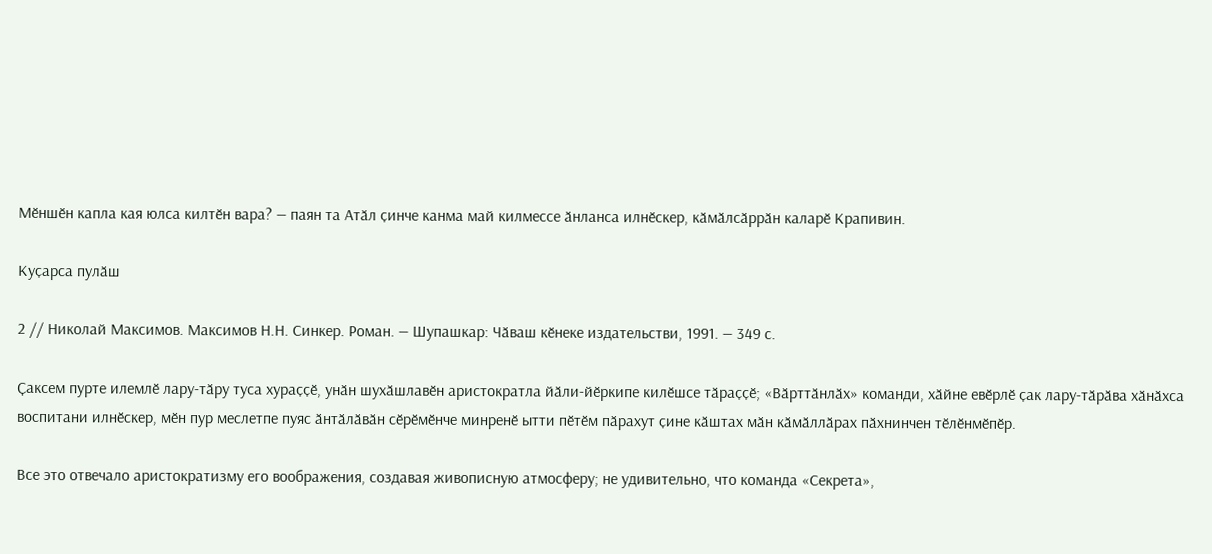Мӗншӗн капла кая юлса килтӗн вара? — паян та Атӑл ҫинче канма май килмессе ӑнланса илнӗскер, кӑмӑлсӑррӑн каларӗ Крапивин.

Куҫарса пулӑш

2 // Николай Максимов. Максимов Н.Н. Синкер. Роман. — Шупашкар: Чӑваш кӗнеке издательстви, 1991. — 349 с.

Ҫаксем пурте илемлӗ лару-тӑру туса хураҫҫӗ, унӑн шухӑшлавӗн аристократла йӑли-йӗркипе килӗшсе тӑраҫҫӗ; «Вӑрттӑнлӑх» команди, хӑйне евӗрлӗ ҫак лару-тӑрӑва хӑнӑхса воспитани илнӗскер, мӗн пур меслетпе пуяс ӑнтӑлӑвӑн сӗрӗмӗнче минренӗ ытти пӗтӗм пӑрахут ҫине кӑштах мӑн кӑмӑллӑрах пӑхнинчен тӗлӗнмӗпӗр.

Все это отвечало аристократизму его воображения, создавая живописную атмосферу; не удивительно, что команда «Секрета»,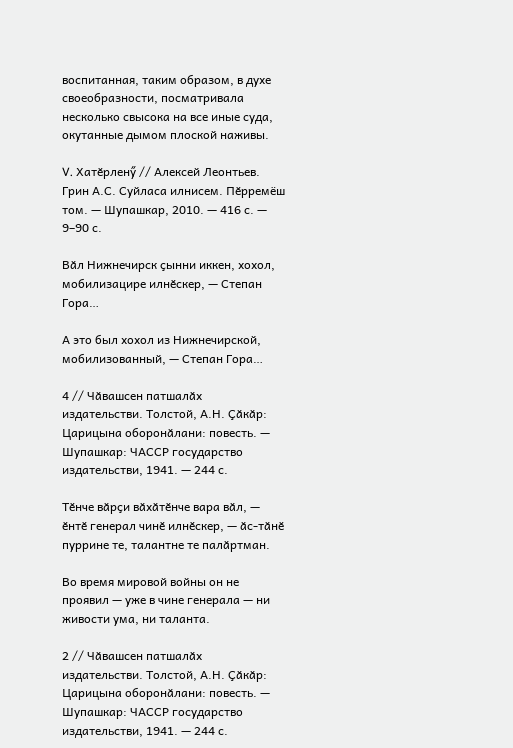воспитанная, таким образом, в духе своеобразности, посматривала несколько свысока на все иные суда, окутанные дымом плоской наживы.

V. Хатӗрленӳ // Алексей Леонтьев. Грин А.С. Суйласа илнисем. Пӗрремёш том. — Шупашкар, 2010. — 416 с. — 9–90 с.

Вӑл Нижнечирск ҫынни иккен, хохол, мобилизацире илнӗскер, — Степан Гора…

А это был хохол из Нижнечирской, мобилизованный, — Степан Гора…

4 // Чӑвашсен патшалӑх издательстви. Толстой, А.Н. Ҫӑкӑр: Царицына оборонӑлани: повесть. — Шупашкар: ЧАССР государство издательстви, 1941. — 244 с.

Тӗнче вӑрҫи вӑхӑтӗнче вара вӑл, — ӗнтӗ генерал чинӗ илнӗскер, — ӑс-тӑнӗ пуррине те, талантне те палӑртман.

Во время мировой войны он не проявил — уже в чине генерала — ни живости ума, ни таланта.

2 // Чӑвашсен патшалӑх издательстви. Толстой, А.Н. Ҫӑкӑр: Царицына оборонӑлани: повесть. — Шупашкар: ЧАССР государство издательстви, 1941. — 244 с.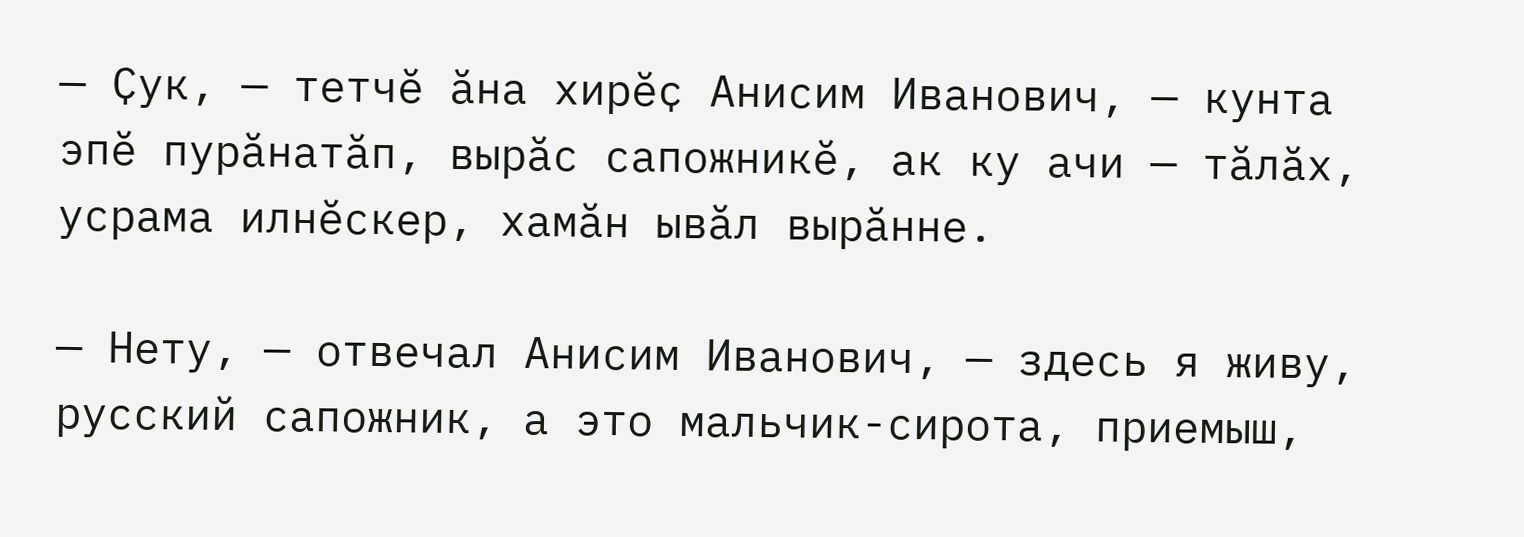— Ҫук‚ — тетчӗ ӑна хирӗҫ Анисим Иванович, — кунта эпӗ пурӑнатӑп, вырӑс сапожникӗ, ак ку ачи — тӑлӑх, усрама илнӗскер, хамӑн ывӑл вырӑнне.

— Нету, — отвечал Анисим Иванович, — здесь я живу, русский сапожник, а это мальчик-сирота, приемыш,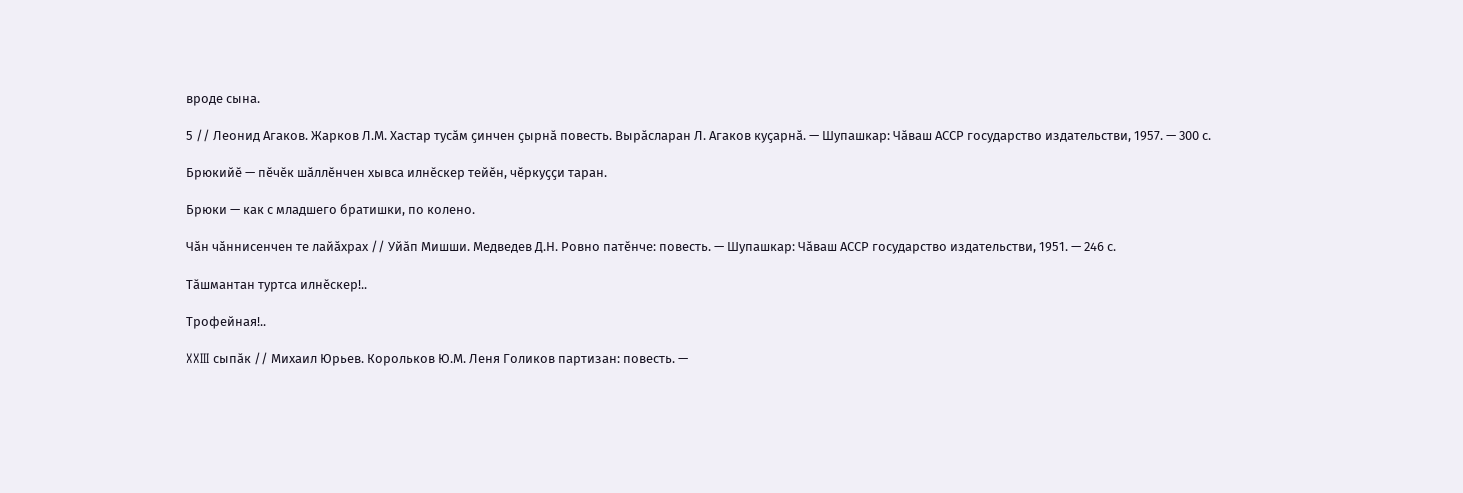вроде сына.

5 // Леонид Агаков. Жарков Л.М. Хастар тусӑм ҫинчен ҫырнӑ повесть. Вырӑсларан Л. Агаков куҫарнӑ. — Шупашкар: Чӑваш АССР государство издательстви, 1957. — 300 с.

Брюкийӗ — пӗчӗк шӑллӗнчен хывса илнӗскер тейӗн, чӗркуҫҫи таран.

Брюки — как с младшего братишки, по колено.

Чăн чăннисенчен те лайăхрах // Уйӑп Мишши. Медведев Д.Н. Ровно патӗнче: повесть. — Шупашкар: Чӑваш АССР государство издательстви, 1951. — 246 с.

Тӑшмантан туртса илнӗскер!..

Трофейная!..

XXIII сыпӑк // Михаил Юрьев. Корольков Ю.М. Леня Голиков партизан: повесть. —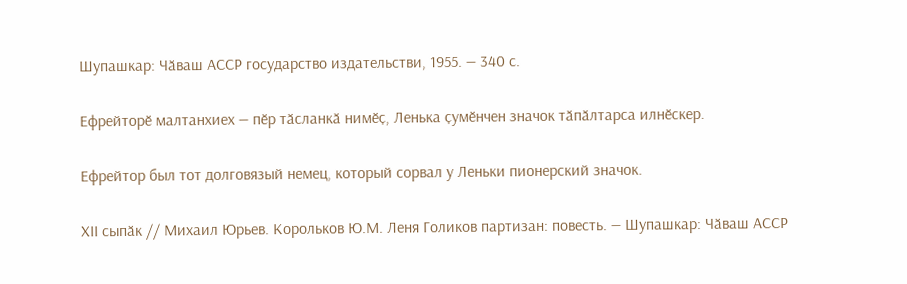Шупашкар: Чӑваш АССР государство издательстви, 1955. — 340 с.

Ефрейторӗ малтанхиех — пӗр тӑсланкӑ нимӗҫ, Ленька ҫумӗнчен значок тӑпӑлтарса илнӗскер.

Ефрейтор был тот долговязый немец, который сорвал у Леньки пионерский значок.

XII сыпӑк // Михаил Юрьев. Корольков Ю.М. Леня Голиков партизан: повесть. — Шупашкар: Чӑваш АССР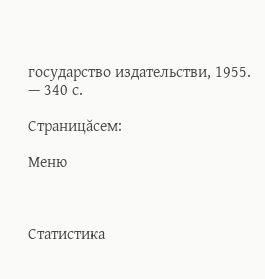государство издательстви, 1955. — 340 с.

Страницăсем:

Меню



Статистика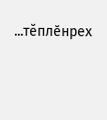...тĕплӗнрех